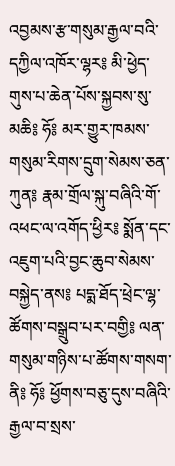འབྱམས་རྩ་གསུམ་རྒྱལ་བའི་དཀྱིལ་འཁོར་ལྷར༔ མི་ཕྱེད་གུས་པ་ཆེན་པོས་སྐྱབས་སུ་མཆི༔ ཧོ༔ མར་གྱུར་ཁམས་གསུམ་རིགས་དྲུག་སེམས་ཅན་ཀུན༔ རྣམ་གྲོལ་སྐུ་བཞིའི་གོ་འཕང་ལ་འགོད་ཕྱིར༔ སྨོན་དང་འཇུག་པའི་བྱང་ཆུབ་སེམས་བསྐྱེད་ནས༔ པདྨ་ཐོད་ཕྲེང་ལྷ་ཚོགས་བསྒྲུབ་པར་བགྱི༔ ལན་གསུམ་གཉིས་པ་ཚོགས་གསག་ནི༔ ཧོ༔ ཕྱོགས་བཅུ་དུས་བཞིའི་རྒྱལ་བ་སྲས་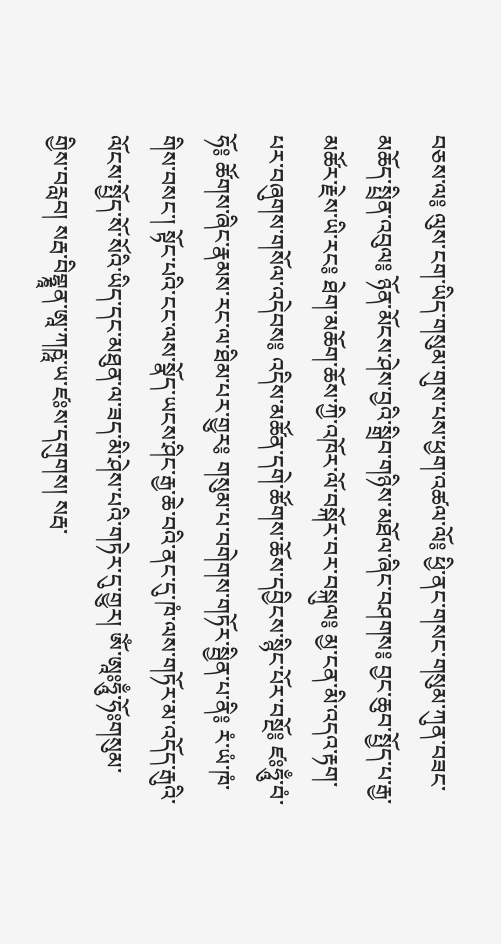བཅས་ལ༔ ལུས་ངག་ཡིད་གསུམ་གུས་པས་ཕྱག་འཚལ་ལོ༔ ཕྱི་ནང་གསང་གསུམ་ཀུན་བཟང་མཆོད་སྤྲིན་འབུལ༔ ཉོན་མོངས་ཤེས་བྱའི་སྒྲིབ་གཉིས་མཐོལ་ཞིང་བཤགས༔ བྱང་ཆུབ་སྤྱོད་པ་རྒྱ་མཚོར་རྗེས་ཡི་རང༔ ཐེག་མཆོག་ཆོས་ཀྱི་འཁོར་ལོ་བསྐོར་བར་བསྐུལ༔ མྱ་ངན་མི་འདའ་རྟག་པར་བཞུགས་གསོལ་འདེབས༔ འདིས་མཚོན་དགེ་ཚོགས་ཆོས་དབྱིངས་སྙིང་པོར་བསྔོ༔ ཛཿཧཱུྃ་བཾ་ཧོ༔ ཚོགས་ཞིང་རྣམས་རང་ལ་ཐིམ་པར་གྱུར༔ གསུམ་པ་བགེགས་གཏོར་སྦྱིན་པ་ནི༔ རཾ་ཡཾ་ཁཾ་གིས་བསང་། སྟོང་པའི་ངང་ལས་སྣོད་ཡངས་ཤིང་རྒྱ་ཆེ་བའི་ནང་དུ་ཁཾ་ལས་གཏོར་མ་འདོད་རྒུའི་ལོངས་སྤྱོད་སོ་སོའི་ཡིད་དང་མཐུན་ལ་ཟད་མི་ཤེས་པའི་གཏེར་དུ་གྱུར། ཨོཾ་ཨཱཿཧཱུྃ་ཧོཿགསུམ་གྱིས་བརླབ། སརྦ་བིགྷྣཱན་ཨཱ་ཀརྵཱ་ཡ་ཛཿས་དགུགས། སརྦ་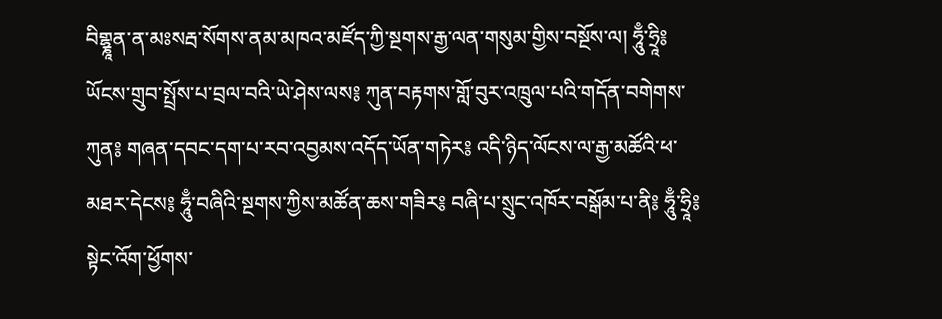བིགྷྣཱན་ན་མཿསརྦ་སོགས་ནམ་མཁའ་མཛོད་ཀྱི་སྔགས་རྒྱ་ལན་གསུམ་གྱིས་བསྔོས་ལ། ཧཱུྃ་ཧྲཱི༔ ཡོངས་གྲུབ་སྤྲོས་པ་བྲལ་བའི་ཡེ་ཤེས་ལས༔ ཀུན་བརྟགས་གློ་བུར་འཁྲུལ་པའི་གདོན་བགེགས་ཀུན༔ གཞན་དབང་དག་པ་རབ་འབྱམས་འདོད་ཡོན་གཏེར༔ འདི་ཉིད་ལོངས་ལ་རྒྱ་མཚོའི་ཕ་མཐར་དེངས༔ ཧཱུྃ་བཞིའི་སྔགས་ཀྱིས་མཚོན་ཆས་གཟིར༔ བཞི་པ་སྲུང་འཁོར་བསྒོམ་པ་ནི༔ ཧཱུྃ་ཧྲཱི༔ སྟེང་འོག་ཕྱོགས་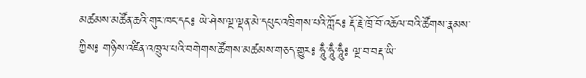མཚམས་མཚོན་ཆའི་གུར་ཁང་དང༔ ཡེ་ཤེས་ལྔ་ལྡན་མེ་དཔུང་འཁྲིགས་པའི་ཀློང༔ རྡོ་རྗེ་ཁྲོ་བོ་འཆོལ་བའི་ཚོགས་རྣམས་ཀྱིས༔ གཉིས་འཛིན་འཁྲུལ་པའི་བགེགས་ཚོགས་མཚམས་གཅད་གྱུར༔ ཧཱུྃ་ཧཱུྃ་ཧཱུྃ༔ ལྔ་བ་བརྡ་ཡི་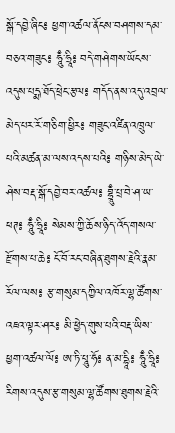སྒོ་དབྱེ་ཞིང༔ ཕྱག་འཚལ་ནོངས་བཤགས་དམ་བཅའ་གཟུང༔ ཧཱུྃ་ཧྲཱི༔ བདེ་གཤེགས་ཡོངས་འདུས་པདྨ་ཐོད་ཕྲེང་རྩལ༔ གདོད་ནས་འདུ་འབྲལ་མེད་པར་རོ་གཅིག་ཕྱིར༔ གཟུང་འཛིན་འཁྲུལ་པའི་མཚན་མ་ལས་འདས་པའི༔ གཉིས་མེད་ཡེ་ཤེས་བརྡ་སྒོ་དབྱེ་བར་འཚལ༔ བྷྲཱུྃ་པྲ་བེ་ཤ་ཡ་ཕཊ༔ ཧཱུྃ་ཧྲཱི༔ སེམས་ཀྱི་ཆོས་ཉིད་འོད་གསལ་རྫོགས་པ་ཆེ༔ ངོ་བོ་རང་བཞིན་ཐུགས་རྗེའི་རྣམ་རོལ་ལས༔ རྩ་གསུམ་དཀྱིལ་འཁོར་ལྷ་ཚོགས་འཇའ་ལྟར་ཤར༔ མི་ཕྱེད་གུས་པའི་བརྡ་ཡིས་ཕྱག་འཚལ་ལོ༔ ཨ་ཏི་པཱུ་ཧོ༔ ན་མ་དྷཱི༔ ཧཱུྃ་ཧྲཱི༔ རིགས་འདུས་རྩ་གསུམ་ལྷ་ཚོགས་ཐུགས་རྗེའི་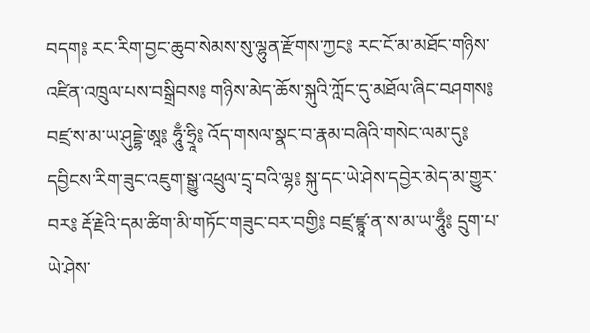བདག༔ རང་རིག་བྱང་ཆུབ་སེམས་སུ་ལྷུན་རྫོགས་ཀྱང༔ རང་ངོ་མ་མཐོང་གཉིས་འཛིན་འཁྲུལ་པས་བསྒྲིབས༔ གཉིས་མེད་ཆོས་སྐུའི་ཀློང་དུ་མཐོལ་ཞིང་བཤགས༔ བཛྲ་ས་མ་ཡ་ཤུདྡྷེ་ཨཱ༔ ཧཱུྃ་ཧྲཱི༔ འོད་གསལ་སྣང་བ་རྣམ་བཞིའི་གསེང་ལམ་དུ༔ དབྱིངས་རིག་ཟུང་འཇུག་སྒྱུ་འཕྲུལ་དྲྭ་བའི་ལྷ༔ སྐུ་དང་ཡེ་ཤེས་དབྱེར་མེད་མ་གྱུར་བར༔ རྡོ་རྗེའི་དམ་ཚིག་མི་གཏོང་གཟུང་བར་བགྱི༔ བཛྲ་ཛྙཱ་ན་ས་མ་ཡ་ཧཱུྃ༔ དྲུག་པ་ཡེ་ཤེས་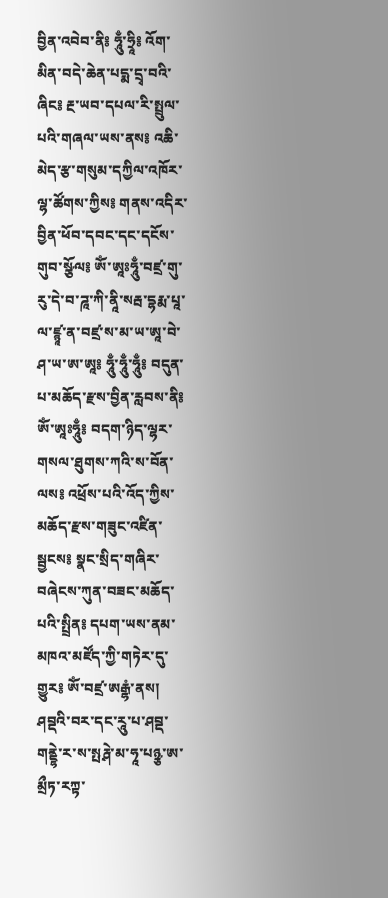བྱིན་འབེབ་ནི༔ ཧཱུྃ་ཧྲཱི༔ འོག་མིན་བདེ་ཆེན་པདྨ་དྲྭ་བའི་ཞིང༔ རྔ་ཡབ་དཔལ་རི་སྤྲུལ་པའི་གཞལ་ཡས་ནས༔ འཆི་མེད་རྩ་གསུམ་དཀྱིལ་འཁོར་ལྷ་ཚོགས་ཀྱིས༔ གནས་འདིར་བྱིན་ཕོབ་དབང་དང་དངོས་གུབ་སྩོལ༔ ཨོཾ་ཨཱཿཧཱུྃ་བཛྲ་གུ་རུ་དེ་བ་ཌཱ་ཀི་ནཱི་སརྦ་དྷརྨ་པཱ་ལ་ཛྙཱ་ན་བཛྲ་ས་མ་ཡ་ཨཱ་བེ་ཤ་ཡ་ཨ་ཨཱ༔ ཧཱུྃ་ཧཱུྃ་ཧཱུྃ༔ བདུན་པ་མཆོད་རྫས་བྱིན་རླབས་ནི༔ ཨོཾ་ཨཱཿཧཱུྃ༔ བདག་ཉིད་ལྷར་གསལ་ཐུགས་ཀའི་ས་བོན་ལས༔ འཕྲོས་པའི་འོད་ཀྱིས་མཆོད་རྫས་གཟུང་འཛིན་སྦྱངས༔ སྣང་སྲིད་གཞིར་བཞེངས་ཀུན་བཟང་མཆོད་པའི་སྤྲིན༔ དཔག་ཡས་ནམ་མཁའ་མཛོད་ཀྱི་གཏེར་དུ་གྱུར༔ ཨོཾ་བཛྲ་ཨརྒྷཾ་ནས། ཤབྡའི་བར་དང་རཱུ་པ་ཤབྡ་གནྡྷེ་ར་ས་སྤརྴེ་མ་ཧཱ་པཉྩ་ཨ་མྲྀཏ་རཀྟ་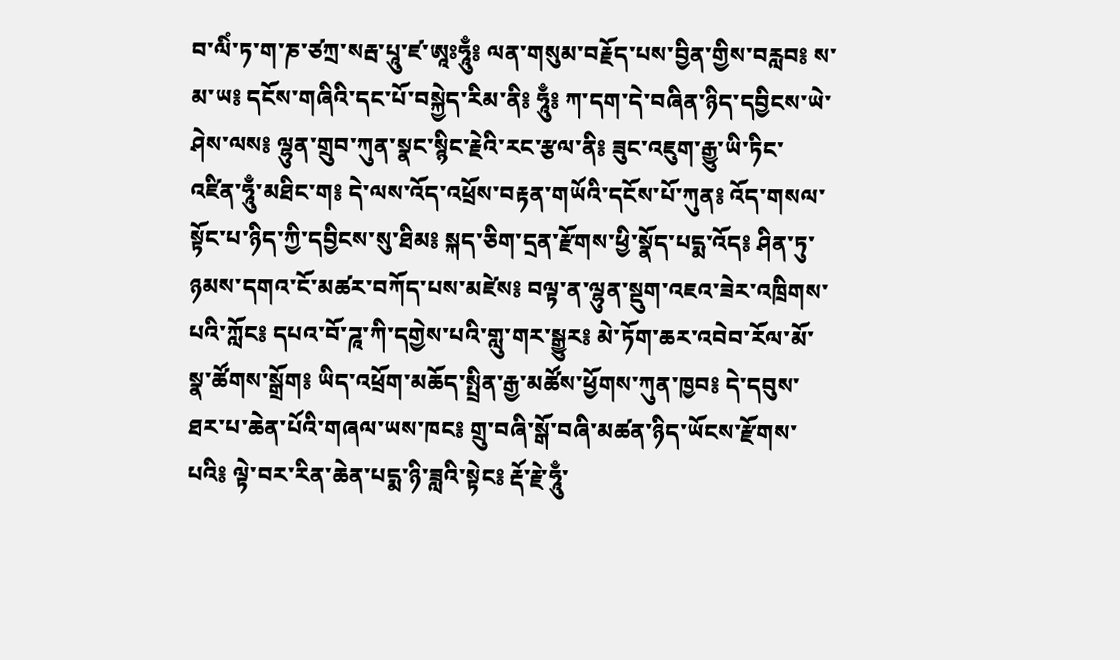བ་ལིཾ་ཏ་ག་ཎ་ཙཀྲ་སརྦ་པཱུ་ཛ་ཨཱཿཧཱུྃ༔ ལན་གསུམ་བརྗོད་པས་བྱིན་གྱིས་བརླབ༔ ས་མ་ཡ༔ དངོས་གཞིའི་དང་པོ་བསྐྱེད་རིམ་ནི༔ ཧཱུྃ༔ ཀ་དག་དེ་བཞིན་ཉིད་དབྱིངས་ཡེ་ཤེས་ལས༔ ལྷུན་གྲུབ་ཀུན་སྣང་སྙིང་རྗེའི་རང་རྩལ་ནི༔ ཟུང་འཇུག་རྒྱུ་ཡི་ཏིང་འཛིན་ཧཱུྃ་མཐིང་ག༔ དེ་ལས་འོད་འཕྲོས་བརྟན་གཡོའི་དངོས་པོ་ཀུན༔ འོད་གསལ་སྟོང་པ་ཉིད་ཀྱི་དབྱིངས་སུ་ཐིམ༔ སྐད་ཅིག་དྲན་རྫོགས་ཕྱི་སྣོད་པདྨ་འོད༔ ཤིན་ཏུ་ཉམས་དགའ་ངོ་མཚར་བཀོད་པས་མཛེས༔ བལྟ་ན་ལྷུན་སྡུག་འཇའ་ཟེར་འཁྲིགས་པའི་ཀློང༔ དཔའ་བོ་ཌཱ་ཀི་དགྱེས་པའི་གླུ་གར་སྒྱུར༔ མེ་ཏོག་ཆར་འབེབ་རོལ་མོ་སྣ་ཚོགས་སྒྲོག༔ ཡིད་འཕྲོག་མཆོད་སྤྲིན་རྒྱ་མཚོས་ཕྱོགས་ཀུན་ཁྱབ༔ དེ་དབུས་ཐར་པ་ཆེན་པོའི་གཞལ་ཡས་ཁང༔ གྲུ་བཞི་སྒོ་བཞི་མཚན་ཉིད་ཡོངས་རྫོགས་པའི༔ ལྟེ་བར་རིན་ཆེན་པདྨ་ཉི་ཟླའི་སྟེང༔ རྡོ་རྗེ་ཧཱུྃ་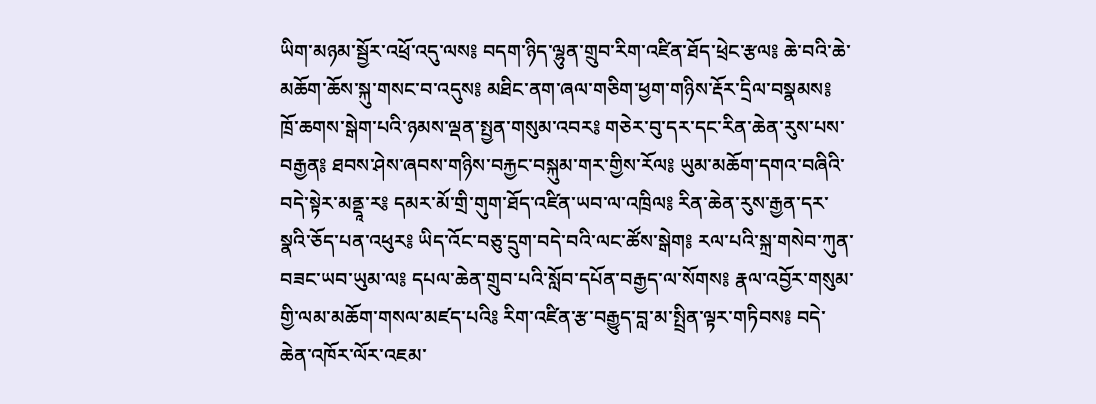ཡིག་མཉམ་སྦྱོར་འཕྲོ་འདུ་ལས༔ བདག་ཉིད་ལྷུན་གྲུབ་རིག་འཛིན་ཐོད་ཕྲེང་རྩལ༔ ཆེ་བའི་ཆེ་མཆོག་ཆོས་སྐུ་གསང་བ་འདུས༔ མཐིང་ནག་ཞལ་གཅིག་ཕྱག་གཉིས་རྡོར་དྲིལ་བསྣམས༔ ཁྲོ་ཆགས་སྒེག་པའི་ཉམས་ལྡན་སྤྱན་གསུམ་འབར༔ གཅེར་བུ་དར་དང་རིན་ཆེན་རུས་པས་བརྒྱན༔ ཐབས་ཤེས་ཞབས་གཉིས་བརྐྱང་བསྐུམ་གར་གྱིས་རོལ༔ ཡུམ་མཆོག་དགའ་བཞིའི་བདེ་སྟེར་མནྡཱ་ར༔ དམར་མོ་གྲི་གུག་ཐོད་འཛིན་ཡབ་ལ་འཁྲིལ༔ རིན་ཆེན་རུས་རྒྱན་དར་སྣའི་ཅོད་པན་འཕུར༔ ཡིད་འོང་བཅུ་དྲུག་བདེ་བའི་ལང་ཚོས་སྒེག༔ རལ་པའི་སྐྲ་གསེབ་ཀུན་བཟང་ཡབ་ཡུམ་ལ༔ དཔལ་ཆེན་གྲུབ་པའི་སློབ་དཔོན་བརྒྱད་ལ་སོགས༔ རྣལ་འབྱོར་གསུམ་གྱི་ལམ་མཆོག་གསལ་མཛད་པའི༔ རིག་འཛིན་རྩ་བརྒྱུད་བླ་མ་སྤྲིན་ལྟར་གཏིབས༔ བདེ་ཆེན་འཁོར་ལོར་འཇམ་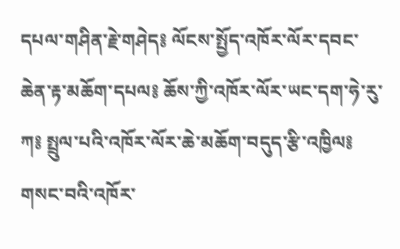དཔལ་གཤིན་རྗེ་གཤེད༔ ལོངས་སྤྱོད་འཁོར་ལོར་དབང་ཆེན་རྟ་མཆོག་དཔལ༔ ཆོས་ཀྱི་འཁོར་ལོར་ཡང་དག་ཧེ་རུ་ཀ༔ སྤྲུལ་པའི་འཁོར་ལོར་ཆེ་མཆོག་བདུད་རྩི་འཁྱིལ༔ གསང་བའི་འཁོར་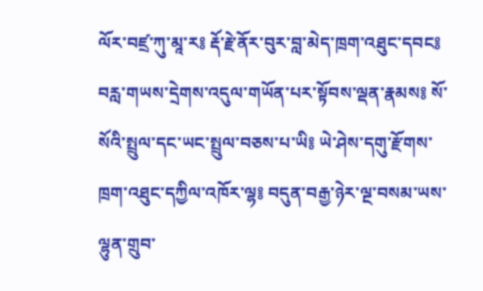ལོར་བཛྲ་ཀུ་མཱ་ར༔ རྡོ་རྗེ་ནོར་བུར་བླ་མེད་ཁྲག་འཐུང་དབང༔ བརླ་གཡས་དྲེགས་འདུལ་གཡོན་པར་སྟོབས་ལྡན་རྣམས༔ སོ་སོའི་སྤྲུལ་དང་ཡང་སྤྲུལ་བཅས་པ་ཡི༔ ཡེ་ཤེས་དགུ་རྫོགས་ཁྲག་འཐུང་དཀྱིལ་འཁོར་ལྷ༔ བདུན་བརྒྱ་ཉེར་ལྔ་བསམ་ཡས་ལྷུན་གྲུབ་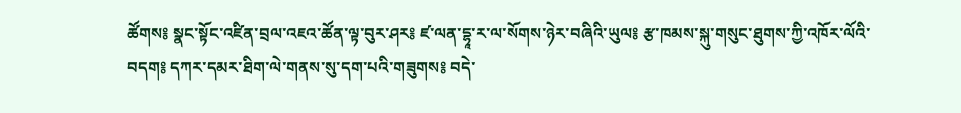ཚོགས༔ སྣང་སྟོང་འཛིན་བྲལ་འཇའ་ཚོན་ལྟ་བུར་ཤར༔ ཛ་ལན་དྷཱ་ར་ལ་སོགས་ཉེར་བཞིའི་ཡུལ༔ རྩ་ཁམས་སྐུ་གསུང་ཐུགས་ཀྱི་འཁོར་ལོའི་བདག༔ དཀར་དམར་ཐིག་ལེ་གནས་སུ་དག་པའི་གཟུགས༔ བདེ་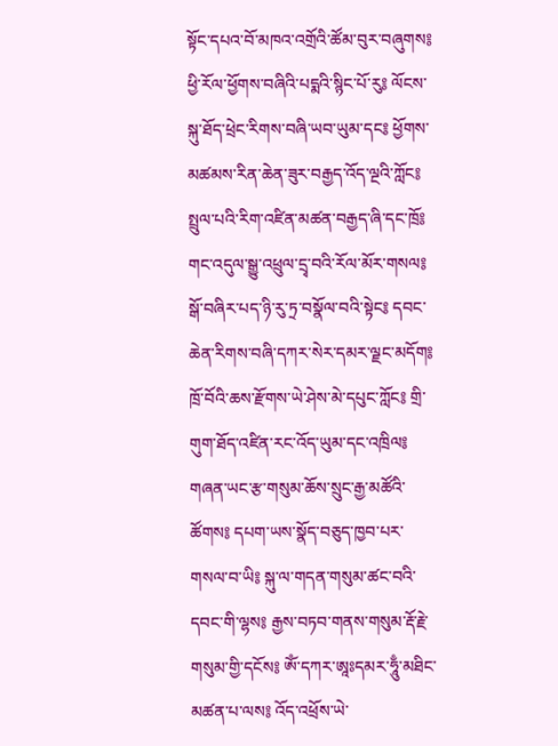སྟོང་དཔའ་བོ་མཁའ་འགྲོའི་ཚོམ་བུར་བཞུགས༔ ཕྱི་རོལ་ཕྱོགས་བཞིའི་པདྨའི་སྙིང་པོ་རུ༔ ལོངས་སྐུ་ཐོད་ཕྲེང་རིགས་བཞི་ཡབ་ཡུམ་དང༔ ཕྱོགས་མཚམས་རིན་ཆེན་ཟུར་བརྒྱད་འོད་ལྔའི་ཀློང༔ སྤྲུལ་པའི་རིག་འཛིན་མཚན་བརྒྱད་ཞི་དང་ཁྲོ༔ གང་འདུལ་སྒྱུ་འཕྲུལ་དྲྭ་བའི་རོལ་མོར་གསལ༔ སྒོ་བཞིར་པད་ཉི་རུ་ཏྲ་བསྣོལ་བའི་སྟེང༔ དབང་ཆེན་རིགས་བཞི་དཀར་སེར་དམར་ལྗང་མདོག༔ ཁྲོ་བོའི་ཆས་རྫོགས་ཡེ་ཤེས་མེ་དཔུང་ཀློང༔ གྲི་གུག་ཐོད་འཛིན་རང་འོད་ཡུམ་དང་འཁྲིལ༔ གཞན་ཡང་རྩ་གསུམ་ཆོས་སྲུང་རྒྱ་མཚོའི་ཚོགས༔ དཔག་ཡས་སྣོད་བཅུད་ཁྱབ་པར་གསལ་བ་ཡི༔ སྐུ་ལ་གདན་གསུམ་ཚང་བའི་དབང་གི་ལྷས༔ རྒྱས་བཏབ་གནས་གསུམ་རྡོ་རྗེ་གསུམ་གྱི་དངོས༔ ཨོཾ་དཀར་ཨཱཿདམར་ཧཱུྃ་མཐིང་མཚན་པ་ལས༔ འོད་འཕྲོས་ཡེ་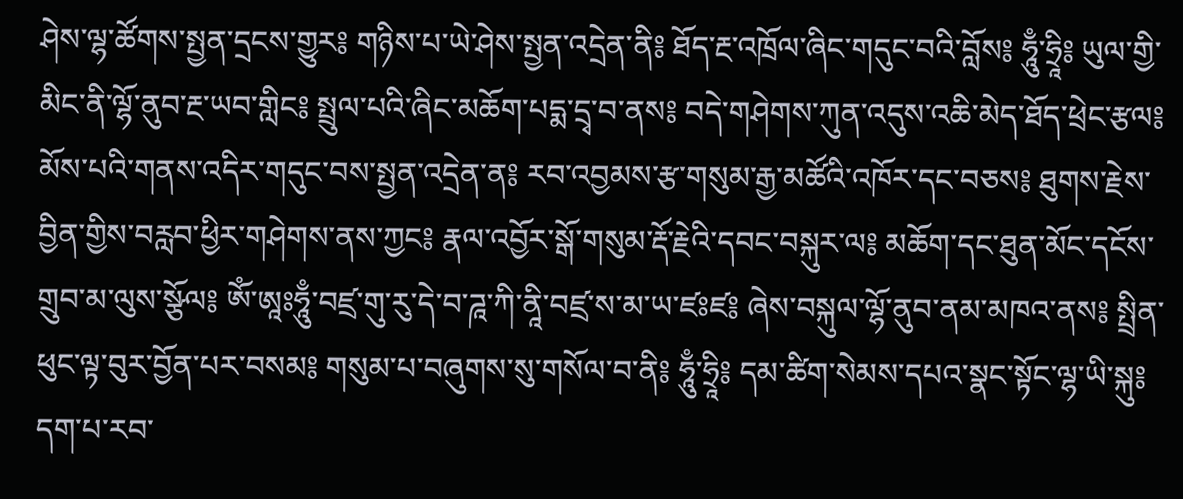ཤེས་ལྷ་ཚོགས་སྤྱན་དྲངས་གྱུར༔ གཉིས་པ་ཡེ་ཤེས་སྤྱན་འདྲེན་ནི༔ ཐོད་རྔ་འཁྲོལ་ཞིང་གདུང་བའི་བློས༔ ཧཱུྃ་ཧྲཱི༔ ཡུལ་གྱི་མིང་ནི་ལྷོ་ནུབ་རྔ་ཡབ་གླིང༔ སྤྲུལ་པའི་ཞིང་མཆོག་པདྨ་དྲྭ་བ་ནས༔ བདེ་གཤེགས་ཀུན་འདུས་འཆི་མེད་ཐོད་ཕྲེང་རྩལ༔ མོས་པའི་གནས་འདིར་གདུང་བས་སྤྱན་འདྲེན་ན༔ རབ་འབྱམས་རྩ་གསུམ་རྒྱ་མཚོའི་འཁོར་དང་བཅས༔ ཐུགས་རྗེས་བྱིན་གྱིས་བརླབ་ཕྱིར་གཤེགས་ནས་ཀྱང༔ རྣལ་འབྱོར་སྒོ་གསུམ་རྡོ་རྗེའི་དབང་བསྐུར་ལ༔ མཆོག་དང་ཐུན་མོང་དངོས་གྲུབ་མ་ལུས་སྩོལ༔ ཨོཾ་ཨཱཿཧཱུྃ་བཛྲ་གུ་རུ་དེ་བ་ཌཱ་ཀི་ནཱི་བཛྲ་ས་མ་ཡ་ཛཿཛ༔ ཞེས་བསྐུལ་ལྷོ་ནུབ་ནམ་མཁའ་ནས༔ སྤྲིན་ཕུང་ལྟ་བུར་བྱོན་པར་བསམ༔ གསུམ་པ་བཞུགས་སུ་གསོལ་བ་ནི༔ ཧཱུྃ་ཧྲཱི༔ དམ་ཚིག་སེམས་དཔའ་སྣང་སྟོང་ལྷ་ཡི་སྐུ༔ དག་པ་རབ་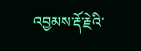འབྱམས་རྡོ་རྗེའི་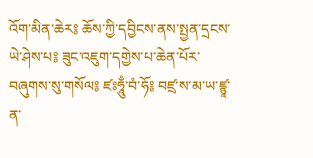འོག་མིན་ཆེར༔ ཆོས་ཀྱི་དབྱིངས་ནས་སྤྱན་དྲངས་ཡེ་ཤེས་པ༔ ཟུང་འཇུག་དགྱེས་པ་ཆེན་པོར་བཞུགས་སུ་གསོལ༔ ཛཿཧཱུྃ་བཾ་ཧོ༔ བཛྲ་ས་མ་ཡ་ཛྙཱ་ན་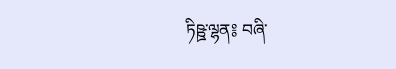ཏིཥྛ་ལྷན༔ བཞི་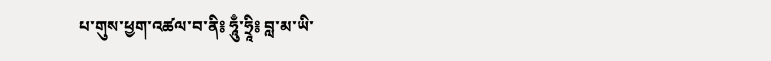པ་གུས་ཕྱག་འཚལ་བ་ནི༔ ཧཱུྃ་ཧྲཱི༔ བླ་མ་ཡི་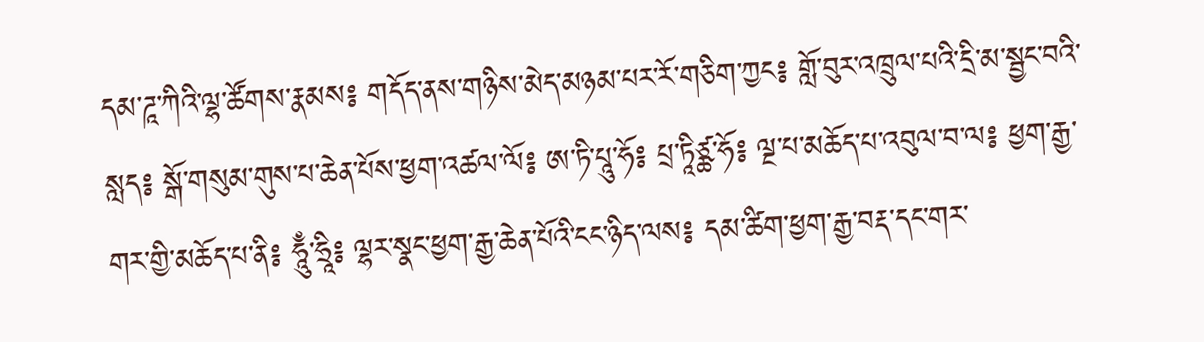དམ་ཌཱ་ཀིའི་ལྷ་ཚོགས་རྣམས༔ གདོད་ནས་གཉིས་མེད་མཉམ་པར་རོ་གཅིག་ཀྱང༔ གློ་བུར་འཁྲུལ་པའི་དྲི་མ་སྦྱང་བའི་སླད༔ སྒོ་གསུམ་གུས་པ་ཆེན་པོས་ཕྱག་འཚལ་ལོ༔ ཨ་ཏི་པཱུ་ཧོ༔ པྲ་ཏཱིཙྪ་ཧོ༔ ལྔ་པ་མཆོད་པ་འབུལ་བ་ལ༔ ཕྱག་རྒྱ་གར་གྱི་མཆོད་པ་ནི༔ ཧཱུྃ་ཧྲཱི༔ ལྷར་སྣང་ཕྱག་རྒྱ་ཆེན་པོའི་ངང་ཉིད་ལས༔ དམ་ཚིག་ཕྱག་རྒྱ་བརྡ་དང་གར་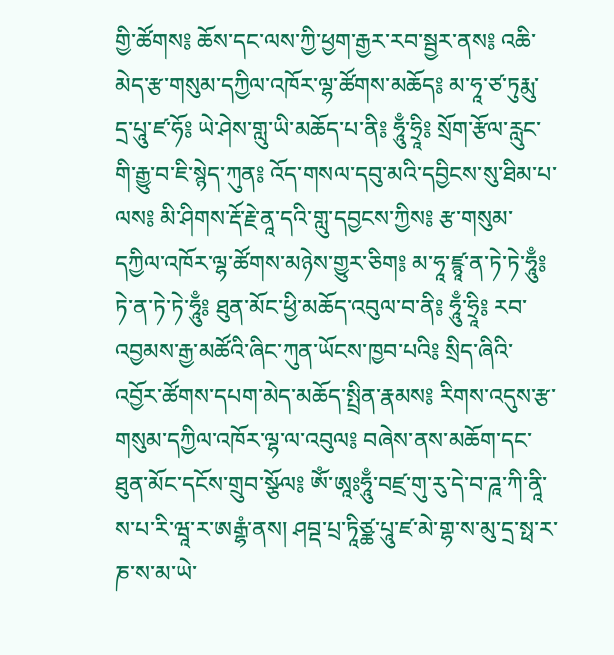གྱི་ཚོགས༔ ཆོས་དང་ལས་ཀྱི་ཕྱག་རྒྱར་རབ་སྦྱར་ནས༔ འཆི་མེད་རྩ་གསུམ་དཀྱིལ་འཁོར་ལྷ་ཚོགས་མཆོད༔ མ་ཧཱ་ཙ་ཏུརྨུ་དྲ་པཱུ་ཛ་ཧོ༔ ཡེ་ཤེས་གླུ་ཡི་མཆོད་པ་ནི༔ ཧཱུྃ་ཧྲཱི༔ སྲོག་རྩོལ་རླུང་གི་རྒྱུ་བ་ཇི་སྙེད་ཀུན༔ འོད་གསལ་དབུ་མའི་དབྱིངས་སུ་ཐིམ་པ་ལས༔ མི་ཤིགས་རྡོ་རྗེ་ནཱ་དའི་གླུ་དབྱངས་ཀྱིས༔ རྩ་གསུམ་དཀྱིལ་འཁོར་ལྷ་ཚོགས་མཉེས་གྱུར་ཅིག༔ མ་ཧཱ་ཛྙཱ་ན་ཏེ་ཏེ་ཧཱུྃ༔ ཏེ་ན་ཏེ་ཏེ་ཧཱུྃ༔ ཐུན་མོང་ཕྱི་མཆོད་འབུལ་བ་ནི༔ ཧཱུྃ་ཧྲཱི༔ རབ་འབྱམས་རྒྱ་མཚོའི་ཞིང་ཀུན་ཡོངས་ཁྱབ་པའི༔ སྲིད་ཞིའི་འབྱོར་ཚོགས་དཔག་མེད་མཆོད་སྤྲིན་རྣམས༔ རིགས་འདུས་རྩ་གསུམ་དཀྱིལ་འཁོར་ལྷ་ལ་འབུལ༔ བཞེས་ནས་མཆོག་དང་ཐུན་མོང་དངོས་གྲུབ་སྩོལ༔ ཨོཾ་ཨཱཿཧཱུྃ་བཛྲ་གུ་རུ་དེ་བ་ཌཱ་ཀི་ནཱི་ས་པ་རི་ཝཱ་ར་ཨརྒྷཾ་ནས། ཤབྡ་པྲ་ཏཱིཙྪ་པཱུ་ཛ་མེ་གྷ་ས་མུ་དྲ་སྥ་ར་ཎ་ས་མ་ཡེ་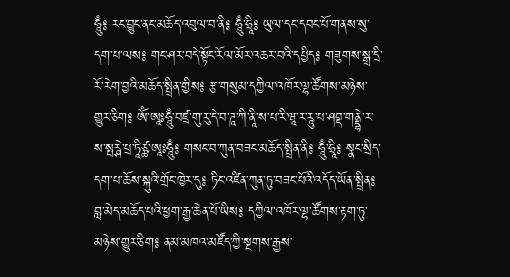ཧཱུྃ༔ རང་བྱུང་ནང་མཆོད་འབུལ་བ་ནི༔ ཧཱུྃ་ཧྲཱི༔ ཡུལ་དང་དབང་པོ་གནས་སུ་དག་པ་ལས༔ གང་ཤར་བདེ་སྟོང་རོལ་མོར་འཆར་བའི་དཔྱིད༔ གཟུགས་སྒྲ་དྲི་རོ་རེག་བྱའི་མཆོད་སྤྲིན་གྱིས༔ རྩ་གསུམ་དཀྱིལ་འཁོར་ལྷ་ཚོགས་མཉེས་གྱུར་ཅིག༔ ཨོཾ་ཨཱཿཧཱུྃ་བཛྲ་གུ་རུ་དེ་བ་ཌཱ་ཀི་ནཱི་ས་པ་རི་ཝཱ་ར་རཱུ་པ་ཤབྡ་གནྡྷེ་ར་ས་སྤརྴེ་པྲ་ཏཱིཙྪ་ཨཱཿཧཱུྃ༔ གསང་བ་ཀུན་བཟང་མཆོད་སྤྲིན་ནི༔ ཧཱུྃ་ཧྲཱི༔ སྣང་སྲིད་དག་པ་ཆོས་སྐུའི་གྲོང་ཁྱེར་དུ༔ ཏིང་འཛིན་ཀུན་ཏུ་བཟང་པོའི་འདོད་ཡོན་སྤྲིན༔ བླ་མེད་མཆོད་པའི་ཕྱག་རྒྱ་ཆེན་པོ་ཡིས༔ དཀྱིལ་འཁོར་ལྷ་ཚོགས་རྟག་ཏུ་མཉེས་གྱུར་ཅིག༔ ནམ་མཁའ་མཛོད་ཀྱི་སྔགས་རྒྱས་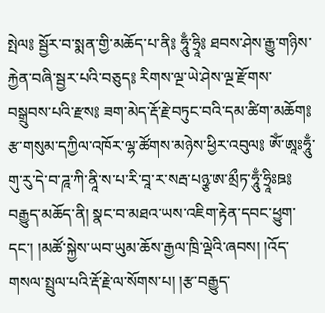སྤེལ༔ སྦྱོར་བ་སྨན་གྱི་མཆོད་པ་ནི༔ ཧཱུྃ་ཧྲཱི༔ ཐབས་ཤེས་རྒྱུ་གཉིས་རྐྱེན་བཞི་སྦྱར་པའི་བཅུད༔ རིགས་ལྔ་ཡེ་ཤེས་ལྔ་རྫོགས་བསྒྲུབས་པའི་རྫས༔ ཟག་མེད་རྡོ་རྗེ་བཏུང་བའི་དམ་ཚིག་མཆོག༔ རྩ་གསུམ་དཀྱིལ་འཁོར་ལྷ་ཚོགས་མཉེས་ཕྱིར་འབུལ༔ ཨོཾ་ཨཱཿཧཱུྃ་གུ་རུ་དེ་བ་ཌཱ་ཀི་ནཱི་ས་པ་རི་བཱ་ར་སརྦ་པཉྩ་ཨ་མྲྀཏ་ཧཱུྃ་ཧྲཱིཿཋ༔ བརྒྱུད་མཆོད་ནི། སྣང་བ་མཐའ་ཡས་འཇིག་རྟེན་དབང་ཕྱུག་དང་། །མཚོ་སྐྱེས་ཡབ་ཡུམ་ཆོས་རྒྱལ་ཁྲི་ལྡེའི་ཞབས། །འོད་གསལ་སྤྲུལ་པའི་རྡོ་རྗེ་ལ་སོགས་པ། །རྩ་བརྒྱུད་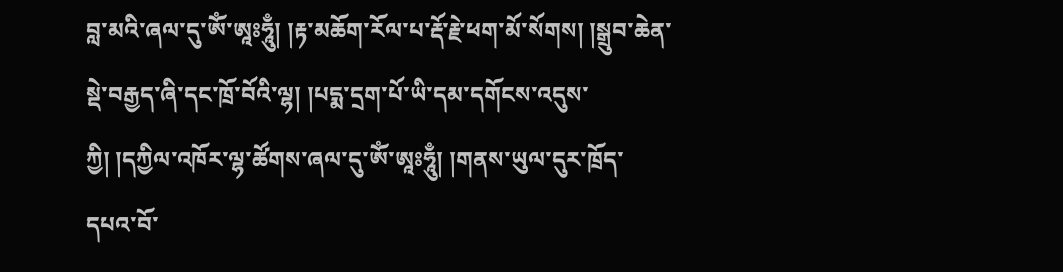བླ་མའི་ཞལ་དུ་ཨོཾ་ཨཱཿཧཱུྃ། །རྟ་མཆོག་རོལ་པ་རྡོ་རྗེ་ཕག་མོ་སོགས། །སྒྲུབ་ཆེན་སྡེ་བརྒྱད་ཞི་དང་ཁྲོ་བོའི་ལྷ། །པདྨ་དྲག་པོ་ཡི་དམ་དགོངས་འདུས་ཀྱི། །དཀྱིལ་འཁོར་ལྷ་ཚོགས་ཞལ་དུ་ཨོཾ་ཨཱཿཧཱུྃ། །གནས་ཡུལ་དུར་ཁྲོད་དཔའ་བོ་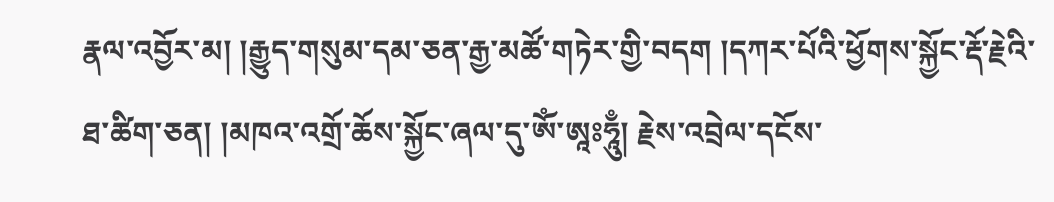རྣལ་འབྱོར་མ། །རྒྱུད་གསུམ་དམ་ཅན་རྒྱ་མཚོ་གཏེར་གྱི་བདག །དཀར་པོའི་ཕྱོགས་སྐྱོང་རྡོ་རྗེའི་ཐ་ཚིག་ཅན། །མཁའ་འགྲོ་ཆོས་སྐྱོང་ཞལ་དུ་ཨོཾ་ཨཱཿཧཱུྃ། རྗེས་འབྲེལ་དངོས་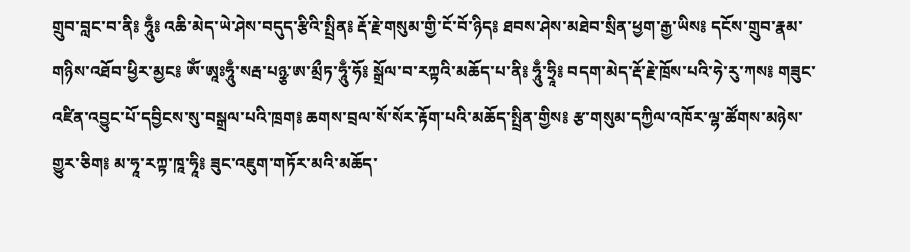གྲུབ་བླང་བ་ནི༔ ཧཱུྃ༔ འཆི་མེད་ཡེ་ཤེས་བདུད་རྩིའི་སྤྲིན༔ རྡོ་རྗེ་གསུམ་གྱི་ངོ་བོ་ཉིད༔ ཐབས་ཤེས་མཐེབ་སྲིན་ཕྱག་རྒྱ་ཡིས༔ དངོས་གྲུབ་རྣམ་གཉིས་འཐོབ་ཕྱིར་མྱང༔ ཨོཾ་ཨཱཿཧཱུྃ་སརྦ་པཉྩ་ཨ་མྲྀཏ་ཧཱུྃ་ཧོ༔ སྒྲོལ་བ་རཀྟའི་མཆོད་པ་ནི༔ ཧཱུྃ་ཧྲཱི༔ བདག་མེད་རྡོ་རྗེ་ཁྲོས་པའི་ཧེ་རུ་ཀས༔ གཟུང་འཛིན་འབྱུང་པོ་དབྱིངས་སུ་བསྒྲལ་པའི་ཁྲག༔ ཆགས་བྲལ་སོ་སོར་རྟོག་པའི་མཆོད་སྤྲིན་གྱིས༔ རྩ་གསུམ་དཀྱིལ་འཁོར་ལྷ་ཚོགས་མཉེས་གྱུར་ཅིག༔ མ་ཧཱ་རཀྟ་ཁཱ་ཧཱི༔ ཟུང་འཇུག་གཏོར་མའི་མཆོད་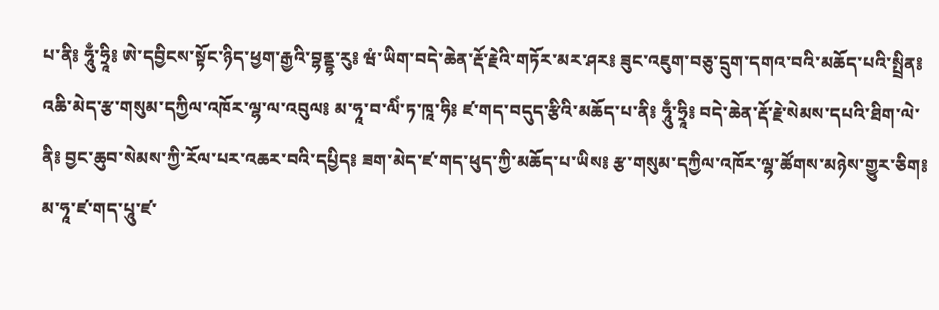པ་ནི༔ ཧཱུྃ་ཧྲཱི༔ ཨེ་དབྱིངས་སྟོང་ཉིད་ཕྱག་རྒྱའི་བྷནྡྷ་རུ༔ ཝཾ་ཡིག་བདེ་ཆེན་རྡོ་རྗེའི་གཏོར་མར་ཤར༔ ཟུང་འཇུག་བཅུ་དྲུག་དགའ་བའི་མཆོད་པའི་སྤྲིན༔ འཆི་མེད་རྩ་གསུམ་དཀྱིལ་འཁོར་ལྷ་ལ་འབུལ༔ མ་ཧཱ་བ་ལིཾ་ཏ་ཁཱ་ཧི༔ ཛ་གད་བདུད་རྩིའི་མཆོད་པ་ནི༔ ཧཱུྃ་ཧྲཱི༔ བདེ་ཆེན་རྡོ་རྗེ་སེམས་དཔའི་ཐིག་ལེ་ནི༔ བྱང་ཆུབ་སེམས་ཀྱི་རོལ་པར་འཆར་བའི་དཔྱིད༔ ཟག་མེད་ཛ་གད་ཕུད་ཀྱི་མཆོད་པ་ཡིས༔ རྩ་གསུམ་དཀྱིལ་འཁོར་ལྷ་ཚོགས་མཉེས་གྱུར་ཅིག༔ མ་ཧཱ་ཛ་གད་པཱུ་ཛ་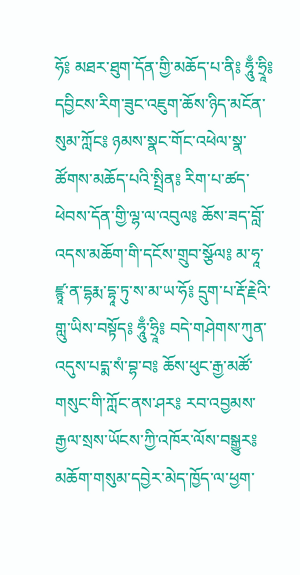ཧོ༔ མཐར་ཐུག་དོན་གྱི་མཆོད་པ་ནི༔ ཧཱུྃ་ཧྲཱི༔ དབྱིངས་རིག་ཟུང་འཇུག་ཆོས་ཉིད་མངོན་སུམ་ཀློང༔ ཉམས་སྣང་གོང་འཕེལ་སྣ་ཚོགས་མཆོད་པའི་སྤྲིན༔ རིག་པ་ཚད་ཕེབས་དོན་གྱི་ལྷ་ལ་འབུལ༔ ཆོས་ཟད་བློ་འདས་མཆོག་གི་དངོས་གྲུབ་སྩོལ༔ མ་ཧཱ་ཛྙཱ་ན་དྷརྨ་དྷཱ་ཏུ་ས་མ་ཡ་ཧོ༔ དྲུག་པ་རྡོ་རྗེའི་གླུ་ཡིས་བསྟོད༔ ཧཱུྃ་ཧྲཱི༔ བདེ་གཤེགས་ཀུན་འདུས་པདྨ་སཾ་བྷ་བ༔ ཆོས་ཕུང་རྒྱ་མཚོ་གསུང་གི་ཀློང་ནས་ཤར༔ རབ་འབྱམས་རྒྱལ་སྲས་ཡོངས་ཀྱི་འཁོར་ལོས་བསྒྱུར༔ མཆོག་གསུམ་དབྱེར་མེད་ཁྱོད་ལ་ཕྱག་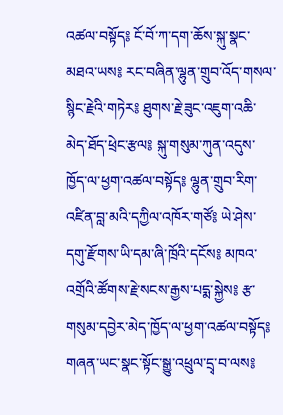འཚལ་བསྟོད༔ ངོ་བོ་ཀ་དག་ཆོས་སྐུ་སྣང་མཐའ་ཡས༔ རང་བཞིན་ལྷུན་གྲུབ་འོད་གསལ་སྙིང་རྗེའི་གཏེར༔ ཐུགས་རྗེ་ཟུང་འཇུག་འཆི་མེད་ཐོད་ཕྲེང་རྩལ༔ སྐུ་གསུམ་ཀུན་འདུས་ཁྱོད་ལ་ཕྱག་འཚལ་བསྟོད༔ ལྷུན་གྲུབ་རིག་འཛིན་བླ་མའི་དཀྱིལ་འཁོར་གཙོ༔ ཡེ་ཤེས་དགུ་རྫོགས་ཡི་དམ་ཞི་ཁྲོའི་དངོས༔ མཁའ་འགྲོའི་ཚོགས་རྗེ་སངས་རྒྱས་པདྨ་སྐྱེས༔ རྩ་གསུམ་དབྱེར་མེད་ཁྱོད་ལ་ཕྱག་འཚལ་བསྟོད༔ གཞན་ཡང་སྣང་སྟོང་སྒྱུ་འཕྲུལ་དྲྭ་བ་ལས༔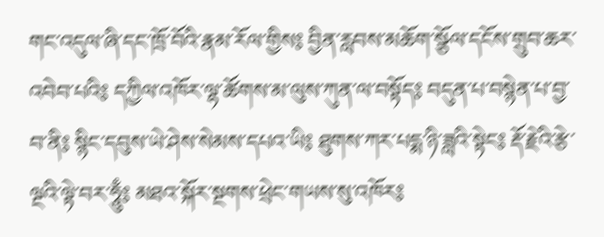གང་འདུལ་ཞི་དང་ཁྲོ་བོའི་རྣམ་རོལ་གྱིས༔ བྱིན་རླབས་མཆོག་སྩོལ་དངོས་གྲུབ་ཆར་འབེབ་པའི༔ དཀྱིལ་འཁོར་ལྷ་ཚོགས་མ་ལུས་ཀུན་ལ་བསྟོད༔ བདུན་པ་བསྙེན་པ་བྱ་བ་ནི༔ སྙིང་དབུས་ཡེ་ཤེས་སེམས་དཔའ་ཡི༔ ཐུགས་ཀར་པདྨ་ཉི་ཟླའི་སྟེང༔ རྡོ་རྗེའི་རྩེ་ལྔའི་ལྟེ་བར་ཧཱུྃ༔ མཐའ་སྐོར་སྔགས་ཕྲེང་གཡས་སུ་འཁོར༔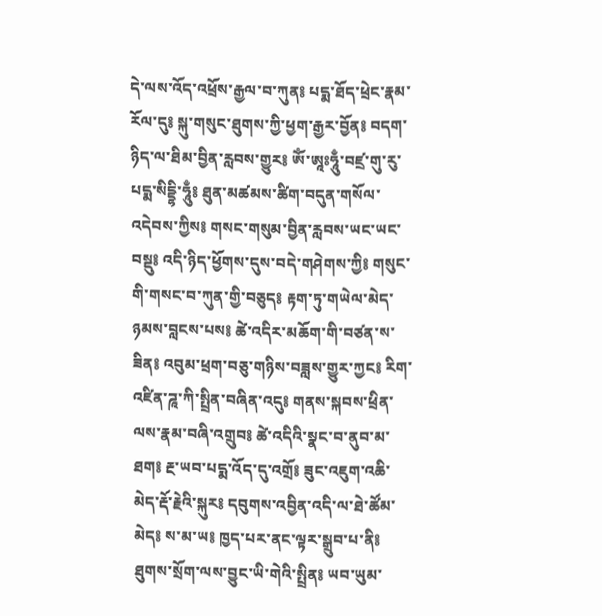དེ་ལས་འོད་འཕྲོས་རྒྱལ་བ་ཀུན༔ པདྨ་ཐོད་ཕྲེང་རྣམ་རོལ་དུ༔ སྐུ་གསུང་ཐུགས་ཀྱི་ཕྱག་རྒྱར་བྱོན༔ བདག་ཉིད་ལ་ཐིམ་བྱིན་རླབས་གྱུར༔ ཨོཾ་ཨཱཿཧཱུྃ་བཛྲ་གུ་རུ་པདྨ་སིདྡྷི་ཧཱུྃ༔ ཐུན་མཚམས་ཚིག་བདུན་གསོལ་འདེབས་ཀྱིས༔ གསང་གསུམ་བྱིན་རླབས་ཡང་ཡང་བསྡུ༔ འདི་ཉིད་ཕྱོགས་དུས་བདེ་གཤེགས་ཀྱི༔ གསུང་གི་གསང་བ་ཀུན་གྱི་བཅུད༔ རྟག་ཏུ་གཡེལ་མེད་ཉམས་བླངས་པས༔ ཚེ་འདིར་མཆོག་གི་བཙན་ས་ཟིན༔ འབུམ་ཕྲག་བཅུ་གཉིས་བཟླས་གྱུར་ཀྱང༔ རིག་འཛིན་ཌཱ་ཀི་སྤྲིན་བཞིན་འདུ༔ གནས་སྐབས་ཕྲིན་ལས་རྣམ་བཞི་འགྲུབ༔ ཚེ་འདིའི་སྣང་བ་ནུབ་མ་ཐག༔ རྔ་ཡབ་པདྨ་འོད་དུ་འགྲོ༔ ཟུང་འཇུག་འཆི་མེད་རྡོ་རྗེའི་སྐུར༔ དབུགས་འབྱིན་འདི་ལ་ཐེ་ཚོམ་མེད༔ ས་མ་ཡ༔ ཁྱད་པར་ནང་ལྟར་སྒྲུབ་པ་ནི༔ ཐུགས་སྲོག་ལས་བྱུང་ཡི་གེའི་སྤྲིན༔ ཡབ་ཡུམ་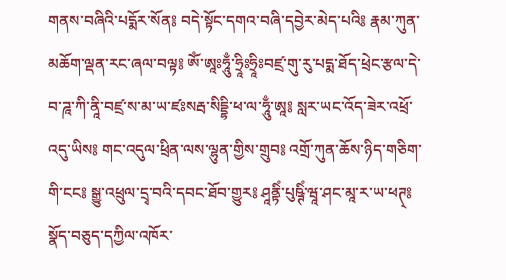གནས་བཞིའི་པདྨོར་སོན༔ བདེ་སྟོང་དགའ་བཞི་དབྱེར་མེད་པའི༔ རྣམ་ཀུན་མཆོག་ལྡན་རང་ཞལ་བལྟ༔ ཨོཾ་ཨཱཿཧཱུྃ་ཧྲཱིཿཧྲཱིཿབཛྲ་གུ་རུ་པདྨ་ཐོད་ཕྲེང་རྩལ་དེ་བ་ཌཱ་ཀི་ནཱི་བཛྲ་ས་མ་ཡ་ཛཿསརྦ་སིདྡྷི་ཕ་ལ་ཧཱུྃ་ཨཱ༔ སླར་ཡང་འོད་ཟེར་འཕྲོ་འདུ་ཡིས༔ གང་འདུལ་ཕྲིན་ལས་ལྷུན་གྱིས་གྲུབ༔ འགྲོ་ཀུན་ཆོས་ཉིད་གཅིག་གི་ངང༔ སྒྱུ་འཕྲུལ་དྲྭ་བའི་དབང་ཐོབ་གྱུར༔ ཤཱནྟིཾ་པུཥྚིཾ་ཝཱ་ཤང་མཱ་ར་ཡ་ཕཊ྄༔ སྣོད་བཅུད་དཀྱིལ་འཁོར་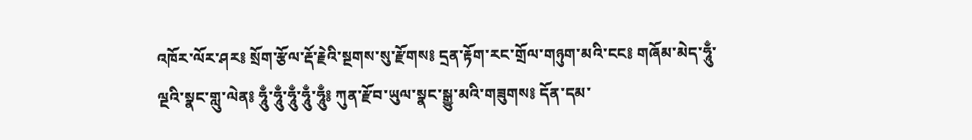འཁོར་ལོར་ཤར༔ སྲོག་རྩོལ་རྡོ་རྗེའི་སྔགས་སུ་རྫོགས༔ དྲན་རྟོག་རང་གྲོལ་གཉུག་མའི་ངང༔ གཞོམ་མེད་ཧཱུྃ་ལྔའི་སྣང་གླུ་ལེན༔ ཧཱུྃ་ཧཱུྃ་ཧཱུྃ་ཧཱུྃ་ཧཱུྃ༔ ཀུན་རྫོབ་ཡུལ་སྣང་སྒྱུ་མའི་གཟུགས༔ དོན་དམ་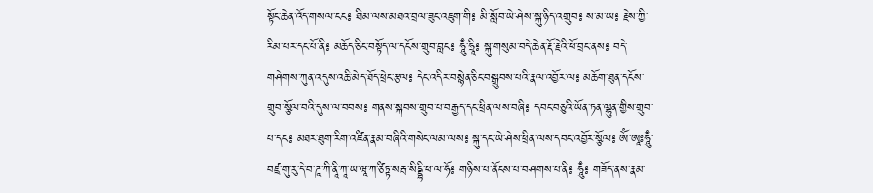སྟོང་ཆེན་འོད་གསལ་ངང༔ ཐིམ་ལས་མཐའ་བྲལ་ཟུང་འཇུག་གི༔ མི་སློབ་ཡེ་ཤེས་སྐུ་ཉིད་འགྲུབ༔ ས་མ་ཡ༔ རྗེས་ཀྱི་རིམ་པར་དང་པོ་ནི༔ མཆོད་ཅིང་བསྟོད་ལ་དངོས་གྲུབ་བླང༔ ཧཱུྃ་ཧྲཱི༔ སྐུ་གསུམ་བདེ་ཆེན་རྡོ་རྗེའི་ཕོ་བྲང་ནས༔ བདེ་གཤེགས་ཀུན་འདུས་འཆི་མེད་ཐོད་ཕྲེང་རྩལ༔ དེང་འདིར་བསྙེན་ཅིང་བསྒྲུབས་པའི་རྣལ་འབྱོར་ལ༔ མཆོག་ཐུན་དངོས་གྲུབ་སྩོལ་བའི་དུས་ལ་བབས༔ གནས་སྐབས་གྲུབ་པ་བརྒྱད་དང་ཕྲིན་ལས་བཞི༔ དབང་བཅུའི་ཡོན་ཏན་ལྷུན་གྱིས་གྲུབ་པ་དང༔ མཐར་ཐུག་རིག་འཛིན་རྣམ་བཞིའི་གསེང་ལམ་ལས༔ སྐུ་དང་ཡེ་ཤེས་ཕྲིན་ལས་དབང་འབྱོར་སྩོལ༔ ཨོཾ་ཨཱཿཧཱུྃ་བཛྲ་གུ་རུ་དེ་བ་ཌཱ་ཀི་ནཱི་ཀཱ་ཡ་ཝཱ་ཀ་ཙིཏྟ་སརྦ་སིདྡྷི་ཕ་ལ་ཧོ༔ གཉིས་པ་ནོངས་པ་བཤགས་པ་ནི༔ ཧཱུྃ༔ གཟོད་ནས་རྣམ་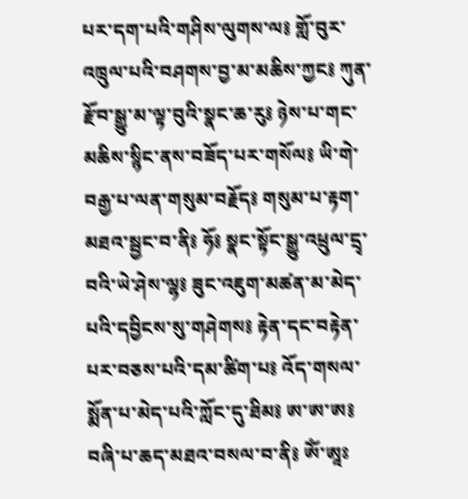པར་དག་པའི་གཤིས་ལུགས་ལ༔ གློ་བུར་འཁྲུལ་པའི་བཤགས་བྱ་མ་མཆིས་ཀྱང༔ ཀུན་རྫོབ་སྒྱུ་མ་ལྟ་བུའི་སྣང་ཆ་རུ༔ ཉེས་པ་གང་མཆིས་སྙིང་ནས་བཟོད་པར་གསོལ༔ ཡི་གེ་བརྒྱ་པ་ལན་གསུམ་བརྗོད༔ གསུམ་པ་རྟག་མཐའ་སྦྱང་བ་ནི༔ ཧོ༔ སྣང་སྟོང་སྒྱུ་འཕྲུལ་དྲྭ་བའི་ཡེ་ཤེས་ལྷ༔ ཟུང་འཇུག་མཚན་མ་མེད་པའི་དབྱིངས་སུ་གཤེགས༔ རྟེན་དང་བརྟེན་པར་བཅས་པའི་དམ་ཚིག་པ༔ འོད་གསལ་སྨོན་པ་མེད་པའི་ཀློང་དུ་ཐིམ༔ ཨ་ཨ་ཨ༔ བཞི་པ་ཆད་མཐའ་བསལ་བ་ནི༔ ཨོཾ་ཨཱཿ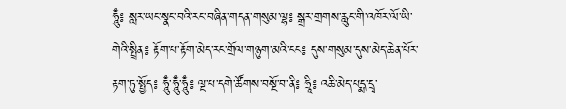ཧཱུྃ༔ སླར་ཡང་སྣང་བའི་རང་བཞིན་གདན་གསུམ་ལྷ༔ སྒྲར་གྲགས་རླུང་གི་འཁོར་ལོ་ཡི་གེའི་སྤྲིན༔ རྟོག་པ་རྟོག་མེད་རང་གྲོལ་གཉུག་མའི་ངང༔ དུས་གསུམ་དུས་མེད་ཆེན་པོར་རྟག་ཏུ་སྤྱོད༔ ཧཱུྃ་ཧཱུྃ་ཧཱུྃ༔ ལྔ་པ་དགེ་ཚོགས་བསྔོ་བ་ནི༔ ཧྲཱི༔ འཆི་མེད་པདྨ་དྲྭ་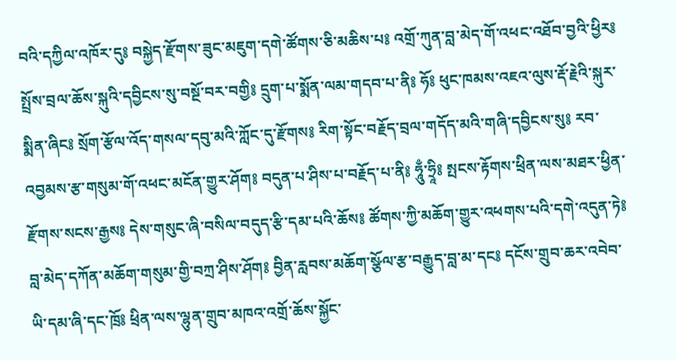བའི་དཀྱིལ་འཁོར་དུ༔ བསྐྱེད་རྫོགས་ཟུང་མཇུག་དགེ་ཚོགས་ཅི་མཆིས་པ༔ འགྲོ་ཀུན་བླ་མེད་གོ་འཕང་འཐོབ་བྱའི་ཕྱིར༔ སྤྲོས་བྲལ་ཆོས་སྐུའི་དབྱིངས་སུ་བསྔོ་བར་བགྱི༔ དྲུག་པ་སྨོན་ལམ་གདབ་པ་ནི༔ ཧོ༔ ཕུང་ཁམས་འཇའ་ལུས་རྡོ་རྗེའི་སྐུར་སྨིན་ཞིང༔ སྲོག་རྩོལ་འོད་གསལ་དབུ་མའི་ཀློང་དུ་རྫོགས༔ རིག་སྟོང་བརྗོད་བྲལ་གདོད་མའི་གཞི་དབྱིངས་སུ༔ རབ་འབྱམས་རྩ་གསུམ་གོ་འཕང་མངོན་གྱུར་ཤོག༔ བདུན་པ་ཤིས་པ་བརྗོད་པ་ནི༔ ཧཱུྃ་ཧྲཱི༔ སྤངས་རྟོགས་ཕྲིན་ལས་མཐར་ཕྱིན་རྫོགས་སངས་རྒྱས༔ དེས་གསུང་ཞི་བསིལ་བདུད་རྩི་དམ་པའི་ཆོས༔ ཚོགས་ཀྱི་མཆོག་གྱུར་འཕགས་པའི་དགེ་འདུན་ཏེ༔ བླ་མེད་དཀོན་མཆོག་གསུམ་གྱི་བཀྲ་ཤིས་ཤོག༔ བྱིན་རླབས་མཆོག་སྩོལ་རྩ་བརྒྱུད་བླ་མ་དང༔ དངོས་གྲུབ་ཆར་འབེབ་ཡི་དམ་ཞི་དང་ཁྲོ༔ ཕྲིན་ལས་ལྷུན་གྲུབ་མཁའ་འགྲོ་ཆོས་སྐྱོང་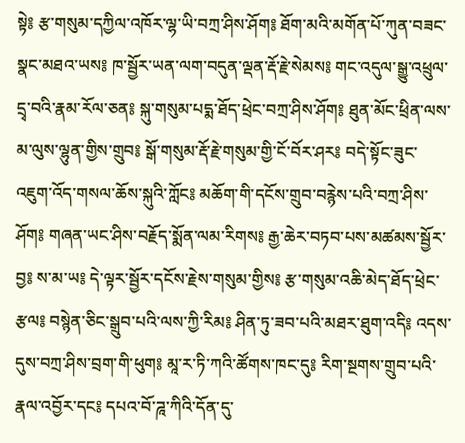སྟེ༔ རྩ་གསུམ་དཀྱིལ་འཁོར་ལྷ་ཡི་བཀྲ་ཤིས་ཤོག༔ ཐོག་མའི་མགོན་པོ་ཀུན་བཟང་སྣང་མཐའ་ཡས༔ ཁ་སྦྱོར་ཡན་ལག་བདུན་ལྡན་རྡོ་རྗེ་སེམས༔ གང་འདུལ་སྒྱུ་འཕྲུལ་དྲྭ་བའི་རྣམ་རོལ་ཅན༔ སྐུ་གསུམ་པདྨ་ཐོད་ཕྲེང་བཀྲ་ཤིས་ཤོག༔ ཐུན་མོང་ཕྲིན་ལས་མ་ལུས་ལྷུན་གྱིས་གྲུབ༔ སྒོ་གསུམ་རྡོ་རྗེ་གསུམ་གྱི་ངོ་བོར་ཤར༔ བདེ་སྟོང་ཟུང་འཇུག་འོད་གསལ་ཆོས་སྐུའི་ཀློང༔ མཆོག་གི་དངོས་གྲུབ་བརྙེས་པའི་བཀྲ་ཤིས་ཤོག༔ གཞན་ཡང་ཤིས་བརྗོད་སྨོན་ལམ་རིགས༔ རྒྱ་ཆེར་བཏབ་པས་མཚམས་སྦྱོར་བྱ༔ ས་མ་ཡ༔ དེ་ལྟར་སྦྱོར་དངོས་རྗེས་གསུམ་གྱིས༔ རྩ་གསུམ་འཆི་མེད་ཐོད་ཕྲེང་རྩལ༔ བསྙེན་ཅིང་སྒྲུབ་པའི་ལས་ཀྱི་རིམ༔ ཤིན་ཏུ་ཟབ་པའི་མཐར་ཐུག་འདི༔ འདས་དུས་བཀྲ་ཤིས་བྲག་གི་ཕུག༔ མཱ་ར་ཏི་ཀའི་ཚོགས་ཁང་དུ༔ རིག་སྔགས་གྲུབ་པའི་རྣལ་འབྱོར་དང༔ དཔའ་བོ་ཌཱ་ཀིའི་དོན་དུ་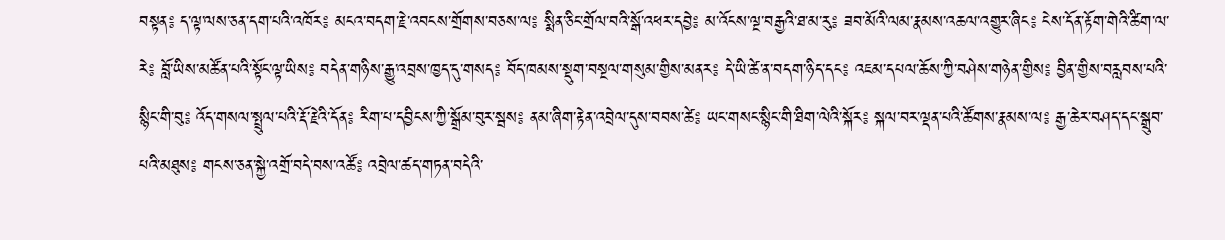བསྟན༔ ད་ལྟ་ལས་ཅན་དག་པའི་འཁོར༔ མངའ་བདག་རྗེ་འབངས་གྲོགས་བཅས་ལ༔ སྨིན་ཅིང་གྲོལ་བའི་སྒོ་འཕར་དབྱེ༔ མ་འོངས་ལྔ་བརྒྱའི་ཐ་མ་རུ༔ ཟབ་མོའི་ལམ་རྣམས་འཆལ་འགྱུར་ཞིང༔ ངེས་དོན་རྟོག་གེའི་ཚིག་ལ་རེ༔ བློ་ཡིས་མཚོན་པའི་སྟོང་ལྟ་ཡིས༔ བདེན་གཉིས་རྒྱུ་འབྲས་ཁྱད་དུ་གསད༔ བོད་ཁམས་སྡུག་བསྔལ་གསུམ་གྱིས་མནར༔ དེ་ཡི་ཚེ་ན་བདག་ཉིད་དང༔ འཇམ་དཔལ་ཆོས་ཀྱི་བཤེས་གཉེན་གྱིས༔ བྱིན་གྱིས་བརླབས་པའི་སྙིང་གི་བུ༔ འོད་གསལ་སྤྲུལ་པའི་རྡོ་རྗེའི་དོན༔ རིག་པ་དབྱིངས་ཀྱི་སྒྲོམ་བུར་སྦས༔ ནམ་ཞིག་རྟེན་འབྲེལ་དུས་བབས་ཚེ༔ ཡང་གསང་སྙིང་གི་ཐིག་ལེའི་སྐོར༔ སྐལ་བར་ལྡན་པའི་ཚོགས་རྣམས་ལ༔ རྒྱ་ཆེར་བཤད་དང་སྒྲུབ་པའི་མཐུས༔ གངས་ཅན་སྐྱེ་འགྲོ་བདེ་བས་འཚོ༔ འབྲེལ་ཚད་གཏན་བདེའི་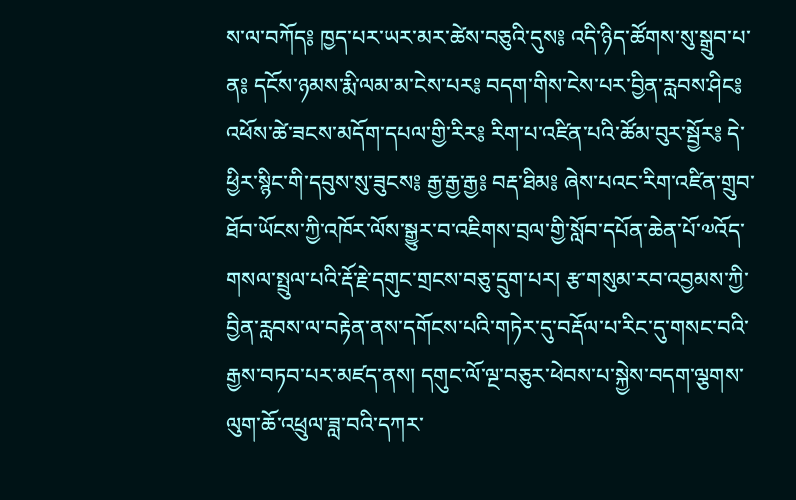ས་ལ་བཀོད༔ ཁྱད་པར་ཡར་མར་ཚེས་བཅུའི་དུས༔ འདི་ཉིད་ཚོགས་སུ་སྒྲུབ་པ་ན༔ དངོས་ཉམས་རྨི་ལམ་མ་ངེས་པར༔ བདག་གིས་ངེས་པར་བྱིན་རླབས་ཤིང༔ འཕོས་ཚེ་ཟངས་མདོག་དཔལ་གྱི་རིར༔ རིག་པ་འཛིན་པའི་ཚོམ་བུར་སྦྱོར༔ དེ་ཕྱིར་སྙིང་གི་དབུས་སུ་ཟུངས༔ རྒྱ་རྒྱ་རྒྱ༔ བརྡ་ཐིམ༔ ཞེས་པའང་རིག་འཛིན་གྲུབ་ཐོབ་ཡོངས་ཀྱི་འཁོར་ལོས་སྒྱུར་བ་འཇིགས་བྲལ་གྱི་སློབ་དཔོན་ཆེན་པོ་༧འོད་གསལ་སྤྲུལ་པའི་རྡོ་རྗེ་དགུང་གྲངས་བཅུ་དྲུག་པར། རྩ་གསུམ་རབ་འབྱམས་ཀྱི་བྱིན་རླབས་ལ་བརྟེན་ནས་དགོངས་པའི་གཏེར་དུ་བརྡོལ་པ་རིང་དུ་གསང་བའི་རྒྱས་བཏབ་པར་མཛད་ནས། དགུང་ལོ་ལྔ་བཅུར་ཕེབས་པ་སྐྱེས་བདག་ལྕགས་ལུག་ཆོ་འཕྲུལ་ཟླ་བའི་དཀར་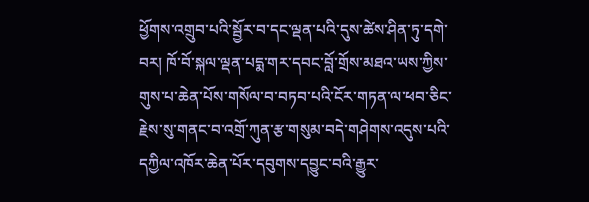ཕྱོགས་འགྲུབ་པའི་སྦྱོར་བ་དང་ལྡན་པའི་དུས་ཚེས་ཤིན་ཏུ་དགེ་བར། ཁོ་བོ་སྐལ་ལྡན་པདྨ་གར་དབང་བློ་གྲོས་མཐའ་ཡས་ཀྱིས་གུས་པ་ཆེན་པོས་གསོལ་བ་བཏབ་པའི་ངོར་གཏན་ལ་ཕབ་ཅིང་རྗེས་སུ་གནང་བ་འགྲོ་ཀུན་རྩ་གསུམ་བདེ་གཤེགས་འདུས་པའི་དཀྱིལ་འཁོར་ཆེན་པོར་དབུགས་དབྱུང་བའི་རྒྱུར་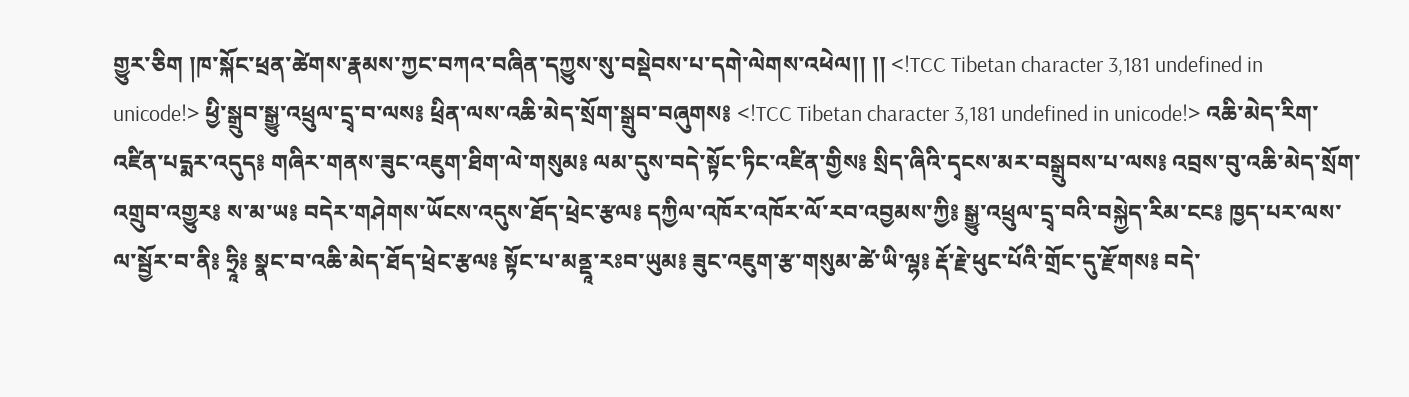གྱུར་ཅིག །ཁ་སྐོང་ཕྲན་ཚེགས་རྣམས་ཀྱང་བཀའ་བཞིན་དཀྱུས་སུ་བསྡེབས་པ་དགེ་ལེགས་འཕེལ།། །། <!TCC Tibetan character 3,181 undefined in unicode!> ཕྱི་སྒྲུབ་སྒྱུ་འཕྲུལ་དྲྭ་བ་ལས༔ ཕྲིན་ལས་འཆི་མེད་སྲོག་སྒྲུབ་བཞུགས༔ <!TCC Tibetan character 3,181 undefined in unicode!> འཆི་མེད་རིག་འཛིན་པདྨར་འདུད༔ གཞིར་གནས་ཟུང་འཇུག་ཐིག་ལེ་གསུམ༔ ལམ་དུས་བདེ་སྟོང་ཏིང་འཛིན་གྱིས༔ སྲིད་ཞིའི་དྭངས་མར་བསྒྲུབས་པ་ལས༔ འབྲས་བུ་འཆི་མེད་སྲོག་འགྲུབ་འགྱུར༔ ས་མ་ཡ༔ བདེར་གཤེགས་ཡོངས་འདུས་ཐོད་ཕྲེང་རྩལ༔ དཀྱིལ་འཁོར་འཁོར་ལོ་རབ་འབྱམས་ཀྱི༔ སྒྱུ་འཕྲུལ་དྲྭ་བའི་བསྐྱེད་རིམ་ངང༔ ཁྱད་པར་ལས་ལ་སྦྱོར་བ་ནི༔ ཧྲཱི༔ སྣང་བ་འཆི་མེད་ཐོད་ཕྲེང་རྩལ༔ སྟོང་པ་མནྡཱ་རཿབ་ཡུམ༔ ཟུང་འཇུག་རྩ་གསུམ་ཚེ་ཡི་ལྷ༔ རྡོ་རྗེ་ཕུང་པོའི་གྲོང་དུ་རྫོགས༔ བདེ་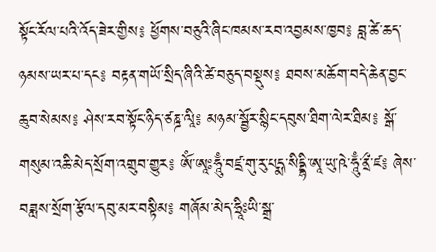སྟོང་རོལ་པའི་འོད་ཟེར་གྱིས༔ ཕྱོགས་བཅུའི་ཞིང་ཁམས་རབ་འབྱམས་ཁྱབ༔ བླ་ཚེ་ཆད་ཉམས་ཡར་པ་དང༔ བརྟན་གཡོ་སྲིད་ཞིའི་ཚེ་བཅུད་བསྡུས༔ ཐབས་མཆོག་བདེ་ཆེན་བྱང་ཆུབ་སེམས༔ ཤེས་རབ་སྟོང་ཉིད་ཙཎྜ་ལཱི༔ མཉམ་སྦྱོར་སྙིང་དབུས་ཐིག་ལེར་ཐིམ༔ སྒོ་གསུམ་འཆི་མེད་སྲོག་འགྲུབ་གྱུར༔ ཨོཾ་ཨཱཿཧཱུྃ་བཛྲ་གུ་རུ་པདྨ་སིདྡྷི་ཨཱ་ཡུ་ཥེ་ཧཱུྃ་ནྲྀ་ཛ༔ ཞེས་བཟླས་སྲོག་རྩོལ་དབུ་མར་བསྟིམ༔ གཞོམ་མེད་ཧྲཱིཿཡི་སྒྲ་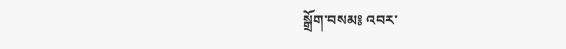སྒྲོག་བསམ༔ འབར་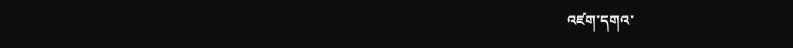འཛག་དགའ་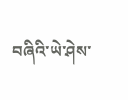བཞིའི་ཡེ་ཤེས་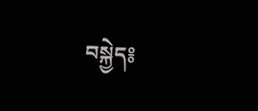བསྐྱེད༔